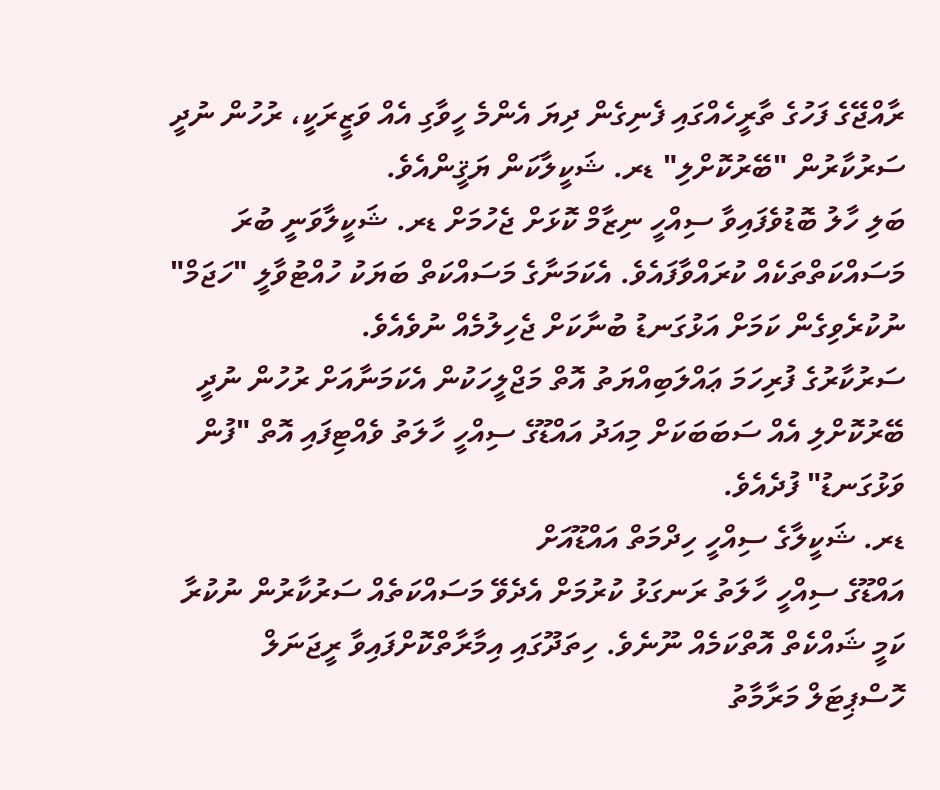ރާއްޖޭގެ ފަހުގެ ތާރީހެއްގައި ފެނިގެން ދިޔަ އެންމެ ހީވާގި އެއް ވަޒީރަކީ، ރުހުން ނުދީ ސަރުކާރުން "ބޭރުކޮށްލި" ޑރ. ޝަކީލާކަން ޔަޤީންއެވެ.
ބަލި ހާލު ބޮޑުވެފައިވާ ސިއްހީ ނިޒާމް ކޮޅަށް ޖެހުމަށް ޑރ. ޝަކީލާވަނީ ބުރަ މަސައްކަތްތަކެއް ކުރައްވާފައެވެ. އެކަމަނާގެ މަސައްކަތް ބަޔަކު ހުއްޓުވާލީ "ހަޖަމް" ނުކުރެވިގެން ކަމަށް އަޅުގަނޑު ބުނާކަށް ޖެހިލުމެއް ނުވެއެވެ.
ސަރުކާރުގެ ފުރިހަމަ ޢައްލަބިއްޔަތު އޮތް މަޖްލީހަކުން އެކަމަނާއަށް ރުހުން ނުދީ ބޭރުކޮށްލި އެއް ސަބަބަކަށް މިއަދު އައްޑޫގެ ސިއްހީ ހާލަތު ވެއްޓިފައި އޮތް "ފުން ވަޅުގަނޑު" ފުދެއެވެ.
ޑރ. ޝަކީލާގެ ސިއްހީ ހިދްމަތް އައްޑޫއަށް
އައްޑޫގެ ސިއްހީ ހާލަތު ރަނގަޅު ކުރުމަށް އެދެވޭ މަސައްކަތެއް ސަރުކާރުން ނުކުރާ ކަމީ ޝައްކެތް އޮތްކަމެއް ނޫނެވެ. ހިތަދޫގައި އިމާރާތްކޮށްފައިވާ ރީޖަނަލް ހޮސްޕިޓަލް މަރާމާތު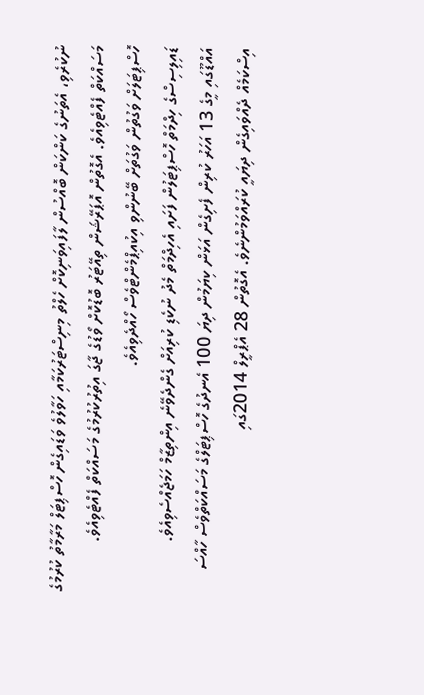ނުކުރެވި، އެތަނުގެ ކަންކަން ބޮއްސުން ލާފައިވަނިކޮށް ހެލްތު މިނިސްޓަރުކަމާއި ހަވާލުވެ ވަޑައިގެން ހޮސްޕިޓަލް މަރާމާތު ކުރުމުގެ މަސައްކަތް ފެއްޓެވިއެވެ. އެގޮތުން އޮޕަރޭޝަން ތިއޭޓަރު ބޮޑުކޮށް ވޯޑުގެ ޖާގަ އިތުރުކުރުމުގެ މަސައްކަތް ފެއްޓެވިއެވެ. ހޮސްޕިޓަލަށް ވަގުތުން ވަގުތަށް ބޭނުންވި އިކުއިޕްމެންޓްވެސް ހޯއްދެވިއެވެ.
ޑައިލިސިސްގެ ހިދްމަތް ހޮސްޕިޓަލުން ފަށައި އެހިދްމަތް މެދު ނުކެޑި ކުރިއަށް ގެންދެވޭނެ އިންތިޒާމް ހަމަޖެއްސެވިއެވެ.
އައްޑޫގައި މީގެ 13 އަހަރު ކުރިން ފެށިގެން އަޅަން ކިޔަމުން ދިޔަ 100 އެނދުގެ ހޮސްޕިޓަލްގެ މަސައްކަތްވެސް ހާއްސަ އިސްކަމެއް ދެއްވައިގެން ދިޔައީ ކުރައްވަމުންނެވެ. އެގޮތުން 28 އެޕްރީލް 2014ގައި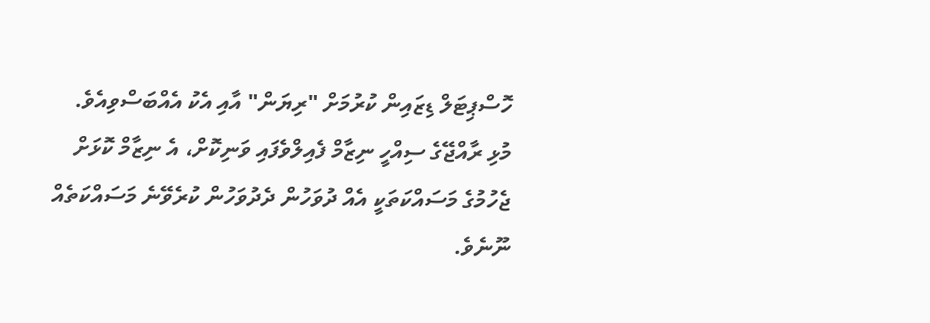ހޮސްޕިޓަލް ޑިޒައިން ކުރުމަށް "ރިޔަން" އާއި އެކު އެއްބަސްވިއެވެ.
މުޅި ރާއްޖޭގެ ސިއްހީ ނިޒާމް ފެއިލްވެފައި ވަނިކޮށް، އެ ނިޒާމް ކޮޅަށް ޖެހުމުގެ މަސައްކަތަކީ އެއް ދުވަހުން ދެދުވަހުން ކުރެވޭނެ މަސައްކަތެއް ނޫނެވެ.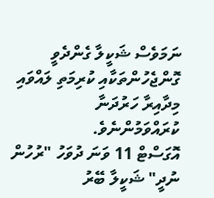ނަމަވެސް ޝަކީލާ ގެންދެވީ ގޮންޖެހުންތަކާއި ކުރިމަތި ލައްވައި މިދާއިރާ ހަރުދަނާ ކުރައްވަމުންނެވެ.
އޮގަސްޓް 11 ވަނަ ދުވަހު "ރުހުން ނުދީ" ޝަކީލާ ބޭރު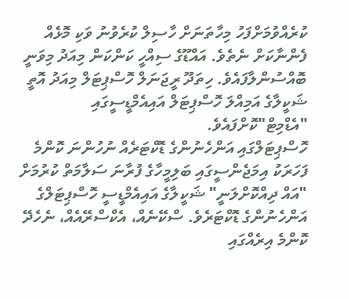ކުރެއްވުމަށްފަހު މިހާތަނަށް ހާސިލް ކުރެވުނު ވަކި މޮޅެއް ފެންނާކަށް ނެތެވެ. އައްޑޫގެ ސިއްހީ ކަންކަން މިއަދު މިވަނީ ބޮއްސުންލާފައެވެ. ހިތަދޫ ރީޖަނަލް ހޮސްޕިޓަލް މިއަދު އޮތީ ޝަކީލާގެ އަމިއްލަ ހޮސްޕިޓަލް އައިއެމްޑީސީގައި "އެޑްމިޓް"ކޮށްފައެވެ.
ހޮސްޕިޓަލްގައި އަންހެނުންގެ ޑޮކްޓަރެއް ނުހުންނަ ކޮންމެ ފަހަރަކު އިމަޖެންސީގައި ބަލިމީހާގެ ފުރާނަ ސަލާމަތް ކުރުމަށް "އައް ދިއްކޮށްލަނީ" ޝަކީލާގެ އައިއެމްޑީސީ ހޮސްޕިޓަލްގެ އަންހެނުންގެ ޑޮކްޓަރެވެ. ސްކޭނެއް، އެކްސްރޭއެއް، ނެހެދޭ ކޮންމެ އިރެއްގައި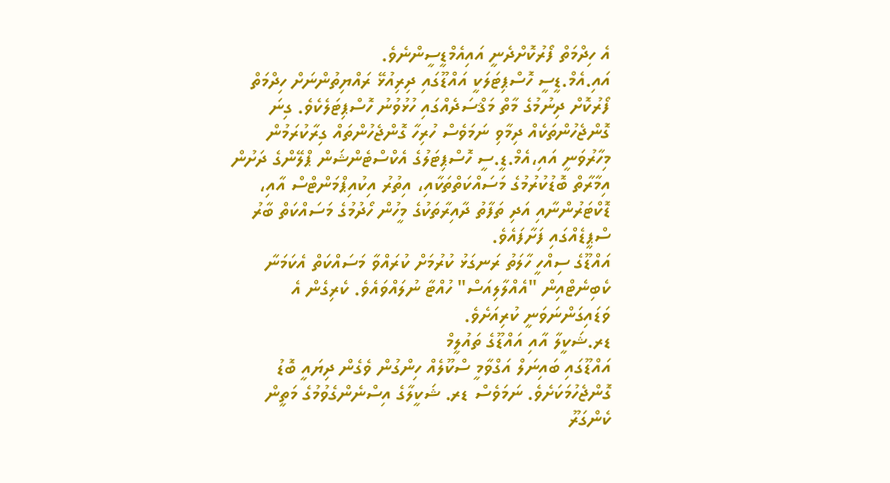އެ ހިދްމަތް ފޯރުކޮށްދެނީ އައިއެމްޑީސީންނެވެ.
އައި.އެމް.ޑީސީ ހޮސްޕިޓަލަކީ އައްޑޫގައި ދިރިއުޅޭ ރައްޔިތުންނަށް ހިދްމަތް ފޯރުކޮށް ދިނުމުގެ މާތް މަޤްސަދެއްގައި ހުޅުވުނު ހޮސްޕިޓަލެކެވެ. ގިނަ ގޮންޖެހުންތަކެއް ދިމާވި ނަމަވެސް ހުރިހާ ގޮންޖެހުންތައް ގިރާކުރަމުން މިހާރުވަނީ އައި،އެމް.ޑީ.ސީ ހޮސްޕިޓަލުގެ އެކްސްޓެންޝަން ޕްލޭންގެ ދަށުން އިމާރާތް ބޮޑުކުރުމުގެ މަސައްކަތްތަކާއި، އިތުރު އިކުއިޕްމަންޓްސް އާއި، ޑޮކްޓަރުންނާއި އަދި ތަފާތު ދާއިރާތަކުގެ މީހުން ހޯދުމުގެ މަސައްކަތް ބާރު ސްޕީޑެއްގައި ފަށާފައެވެ.
އައްޑޫގެ ސިއްހީ ހާލަތު ރަނގަޅު ކުރުމަށް ކުރައްވާ މަސައްކަތް އެކަމަނާ ކެބިނެޓްއިން "އެއްލާލިއަސް" ހުއްޓާ ނުލައްވައެވެ. ކެރިގެން އެ ވަޑައިގަންނަވަނީ ކުރިއަށެވެ.
ޑރ.ޝަކީލާ އާއި އައްޑޫގެ ތައުލީމް
އައްޑޫގައި ބައިނަލް އަގްވާމީ ސްކޫލެއް ހިންގުން ވެގެން ދިޔައީ ބޮޑު ގޮންޖެހުމަކަށެވެ. ނަމަވެސް ޑރ. ޝަކީލާގެ އިސްނެންގެވުމުގެ މަތީން ކެންގަރޫ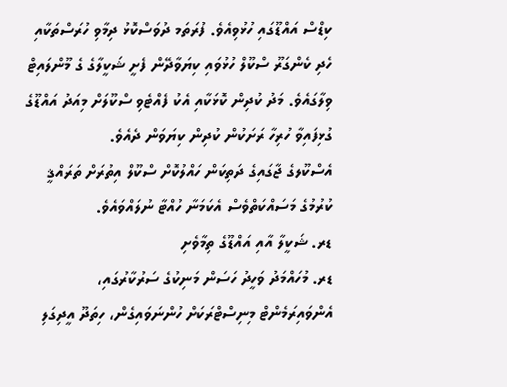ކިޑްސް އައްޑޫގައި ހުޅުވިއެވެ. ފުރަތަމ ދުވަސްކޮޅު ދިމާވި ހުރަސްތަކާއި ހެދި ކެންގަރޫ ސްކޫލް ހުޅުވައި ކިޔަވާދޭން ފެށީ ޝަކީލާގެ ގެ މޫންލައިޓް ވިލާގައެވެ. މަދު ކުދިން ކޮޅަކާއި އެކު ފެއްޓެވި ސްކޫލަށް މިއަދު އައްޑޫގެ ގުޅިފައިވާ ހުރިހާ ރަށަކުން ކުދިން ކިޔަވަން ދެއެވެ.
އެސްކޫލގެ ޖާގައިގެ ދަތިކަން ހައްލުކޮށް ސްކޫލް އިތުރަށް ތަރައްޤީ ކުރުމުގެ މަސައްކަތްވެސް އެކަމަނާ ހުއްޓާ ނުލައްވައެވެ.
ޑރ. ޝަކީލާ އާއި އައްޑޫގެ ތިމާވެށި
ޑރ. މުހައްމަދު ވަހީދު ހަސަން މަނިކުގެ ސަރުކާރުގައި، އެންވައިރަމެންޓް މިނިސްޓްރަކަށް ހުންނަވައިގެން، ހިތަދޫ އީދިގަލި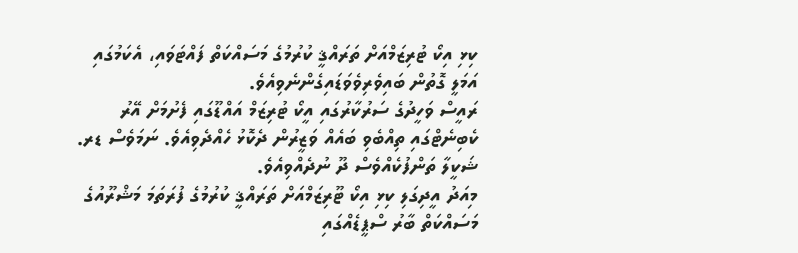ކިޅި އިކޯ ޓުރިޒަމްއަށް ތަރައްޤީ ކުރުމުގެ މަސައްކަތް ފައްޓަވައި، އެކަމުގައި އަމަލީ ގޮތުން ބައިވެރިވެވަޑައިގެންނެވިއެވެ.
ރައީސް ވަހީދުގެ ސަރުކާރުގައި އީކޯ ޓުރިޒަމް އައްޑޫގައި ފެށުމަށް އޭރު ކެބިނެޓްގައި ތިއްބެވި ބައެއް ވަޒީރުން ދެކޮޅު ހެއްދެވިއެވެ. ނަމަވެސް ޑރ. ޝަކީލާ ތަންފުކެއްވެސް ދޫ ނުދެއްވިއެވެ.
މިއަދު އީދިގަލި ކިޅި އިކޯ ޓޫރިޒަމްއަށް ތަރައްޤީ ކުރުމުގެ ފުރަތަމަ މަޝްރޫއުގެ މަސައްކަތް ބާރު ސްޕީޑެއްގައި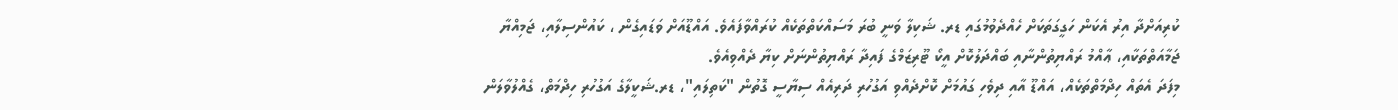ކުރިއަށްދާ އިރު އެކަން ހަގީގަތަކަށް ހެއްދެވުމުގައި ޑރ. ޝަކިލާ ވަނީ ބުރަ މަސައްކަތްތަކެއް ކުރައްވާފައެވެ. އައްޑޫއަށް ވަޑައިގެން ، ކައުންސިލާއި، ޖަމިއްޔާ ޖަމާއަތްތަކާއި، ޢާއްމު ރައްޔިތުންނާއި ބައްދަލުކޮށް އީކޯ ޓޫރިޒަމްގެ ފައިދާ ރައްޔިތުންނަށް ކިޔާ ދެއްވިއެވެ.
މިފަދަ އެތައް ހިދްމަތްތަކެއް، އައްޑޫ އާއި ދިވެހި ގައުމަށް ކޮށްދެއްވި އަގުހުރި ދަރިއެއް ސިޔާސީ ގޮތުން "ކަތިލައި"، ޑރ.ޝަކީލާގެ އަގުހުރި ހިދްމަތް، ގެއްލުވާލަން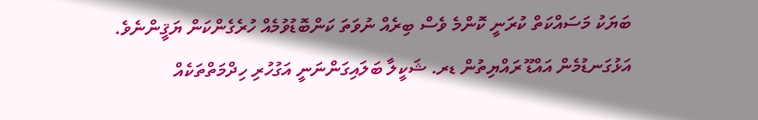ބަޔަކު މަސައްކަތް ކުރަނީ ކޮންމެ ވެސް ބިރެއް ނުވަތަ ކަންބޮޑުވުމެއް ހުރެގެންކަން ޔަޤީންނެވެ.
އަޅުގަނޑުމެން އައްޑޫ ރައްޔިތުން ޑރ. ޝަކީލާ ބަލައިގަންނަނީ އަގުހުރި ހިދްމަތްތަކެއް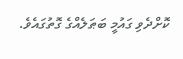ކޮށްދެވި ގައުމީ ބަޠަލެއްގެ ގޮތުގައެވެ.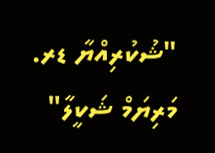"ޝުކުރިއްޔާ ޑރ. މަރިޔަމް ޝަކީލާ"